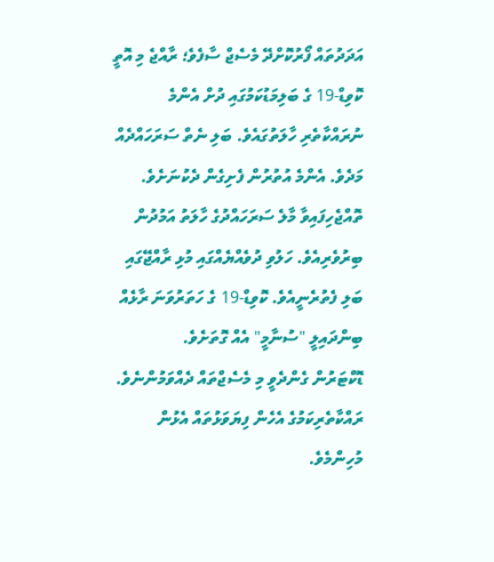އަދަދުތައް ފޯރުކޮށްދޭ މެސެޖް ސާފެވެ؛ ރާއްޖެ މި އޮތީ ކޮވިޑް-19 ގެ ބަލިމަޑުކަމުގައި ދުށް އެންމެ ނުރައްކާތެރި ހާލަތުގައެވެ. ބަލި ނެތް ސަރަހައްދެއް މަދެވެ. އެންމެ އުތުރުން ފެށިގެން ދެކުނަށެވެ. ތޮއްޖެހިފައިވާ މާލެ ސަރަހައްދުގެ ހާލަތު އަމުދުން ބިރުވެރިއެވެ. ހަލުވި ދުވެއްޔެއްގައި މުޅި ރާއްޖޭގައި ބަލި ފެތުރެނީއެވެ. ކޮވިޑް-19 ގެ ހަތަރުވަނަ ރާޅެއް ބިންދައިލީ "ސުނާމީ" އެއް ގޮތަށެވެ.
ޑޮކްޓަރުން ގެންދެވީ މި މެސެޖްތައް ދެއްވަމުންނެވެ. ރައްކާތެރިކަމުގެ އެހެން ފިޔަވަޅުތައް އެޅުން މުހިންމެވެ.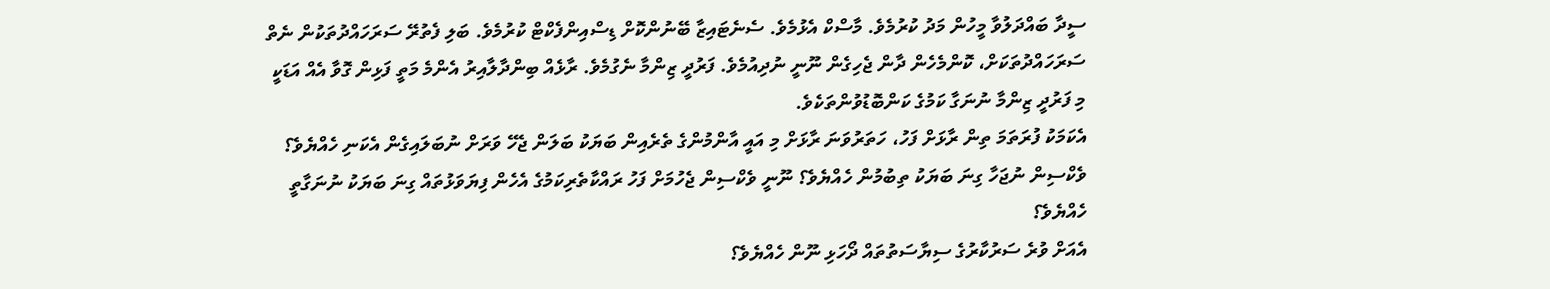ސީދާ ބައްދަލުވާ މީހުން މަދު ކުރުމެވެ. މާސްކް އެޅުމެވެ. ސެނެޓައިޒާ ބޭނުންކޮށް ޑިސްއިންފެކްޓް ކުރުމެވެ. ބަލި ފެތުރޭ ސަރަހައްދުތަކުން ނެތް ސަރަހައްދުތަކަށް، ކޮންމެހެން ދާން ޖެހިގެން ނޫނީ ނުދިއުމެވެ. ފަރުދީ ޒިންމާ ނެގުމެވެ. ރާޅެއް ބިންދާލާއިރު އެންމެ މަތީ ފަޅިން ގޮވާ އެއް އަޑަކީ މި ފަރުދީ ޒިންމާ ނުނަގާ ކަމުގެ ކަންބޮޑުވުންތަކެވެ.
އެކަމަކު ފުރަތަމަ ތިން ރާޅަށް ފަހު، ހަތަރުވަނަ ރާޅަށް މި އައީ އާންމުންގެ ތެރެއިން ބަޔަކު ބަލަން ޖެހޭ ވަރަށް ނުބަލައިގެން އެކަނި ހެއްޔެވެ؟ ވެކްސިން ނުޖަހާ ގިނަ ބަޔަކު ތިބުމުން ހެއްޔެވެ؟ ނޫނީ ވެކްސިން ޖެހުމަށް ފަހު ރައްކާތެރިކަމުގެ އެހެން ފިޔަވަޅުތައް ގިނަ ބަޔަކު ނުނަގާތީ ހެއްޔެވެ؟
އެއަށް ވުރެ ސަރުކާރުގެ ސިޔާސަތުތައް ދޯހަޅި ނޫން ހެއްޔެވެ؟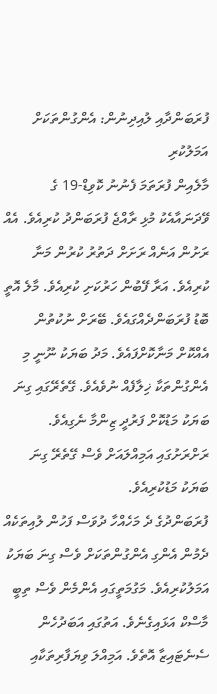ފުރަބަންދާއި ލުއިދިނުން: އެންގުންތަކަށް އަމަލުކުރި
މާލެއިން ފުރަތަމަ ފެނުނު ކޮވިޑް-19 ގެ ވޭދަނައާއެކު މުޅި ރާއްޖެ ފުރަބަންދު ކުރިއެވެ. އެއް ރަށުން އަނެއް ރަށަށް ދަތުރު ކުރުން މަނާ ކުރިއެވެ. އަރާ ފޭބުން ހަރުކަށި ކުރިއެވެ. މާލެ އޮތީ ބޮޑު ފުރަބަންދެއްގައެވެ. ބޭރަށް ނުކުތުން އެއްކޮށް މަނާކޮށްފައެވެ. މަދު ބަޔަކު ނޫނީ މި އެންގުންތަކާ ޚިލާފެއް ނުވެއެވެ. ގޭތެރޭގައި ގިނަ ބަޔަކު މަޑުކޮށް ފަރުދީ ޒިންމާ ނެގިއެވެ. ރަށްރަށުގައި އަމިއްލައަށް ވެސް ގޭތެރޭ ގިނަ ބަޔަކު މަޑުކުރިއެވެ.
ފުރަބަންދުގެ ދެ މަހެއްހާ ދުވަސް ފަހުން ލުއިތަކެއް ދެމުން އެންގި އެންގުންތަކަށް ވެސް ގިނަ ބަޔަކު އަމަލުކުރިއެވެ. މަގުމަތީގައި އެންމެން ވެސް ތިބީ މާސްކް އަޅައިގެނެވެ. އަތުގައި އަބަދުހެން ސެނެޓައިޒާ އޮތެވެ. އަމިއްލަ ވިޔަފާރިތަކާއި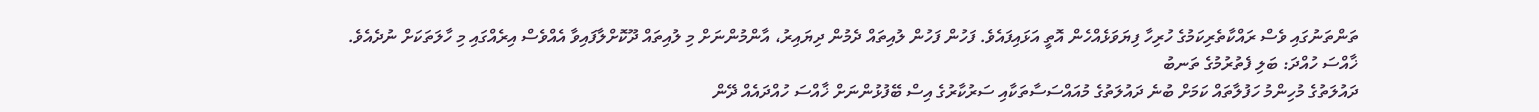ތަންތަނުގައި ވެސް ރައްކާތެރިކަމުގެ ހުރިހާ ފިޔަވަޅެއްހެން އޮތީ އަޅައިފައެވެ. ފަހުން ފަހުން ލުއިތައް ދެމުން ދިޔައިރު، އާންމުންނަށް މި ލުއިތައް ދޫކޮށްލާފައިވާ އެއްވެސް އިރެއްގައި މި ހާލަތަކަށް ނުދެއެވެ.
ޚާއްސަ ހުއްދަ: ބަލި ފެތުރުމުގެ ތަނބު
ދައުލަތުގެ މުހިންމު ހަފުލާތައް ކަމަށް ބުނެ ދައުލަތުގެ މުއައްސަސާތަކާއި ސަރުކާރުގެ އިސް ބޭފުޅުންނަށް ޚާއްސަ ހުއްދައެއް ދޭން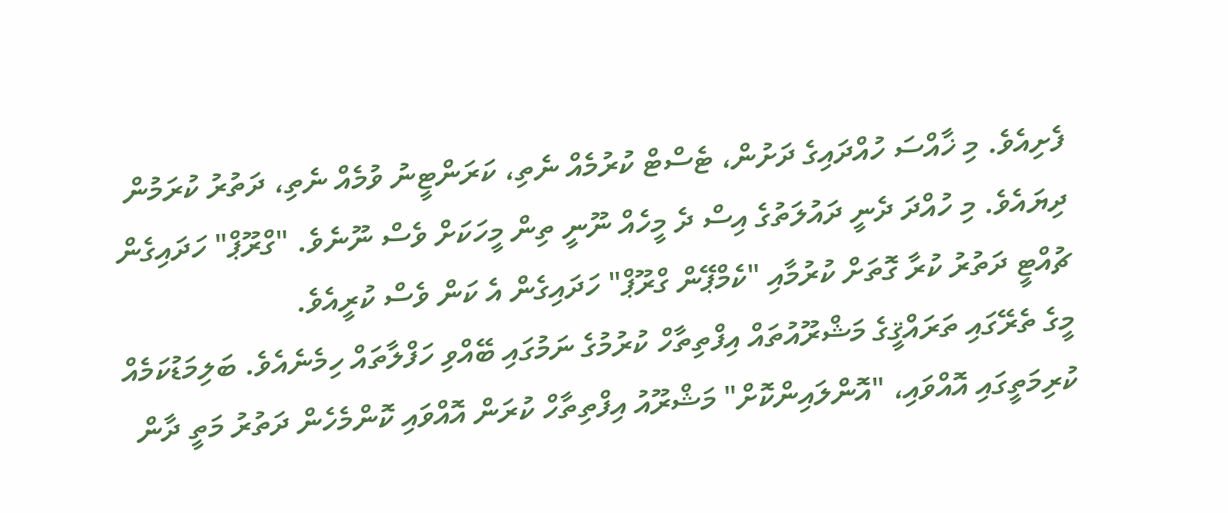ފެށިއެވެ. މި ޚާއްސަ ހުއްދައިގެ ދަށުން، ޓެސްޓް ކުރުމެއް ނެތި، ކަރަންޓީނު ވުމެއް ނެތި، ދަތުރު ކުރަމުން ދިޔައެވެ. މި ހުއްދަ ދެނީ ދައުލަތުގެ އިސް ދެ މީހެއް ނޫނީ ތިން މީހަކަށް ވެސް ނޫނެވެ. "ގްރޫޕް" ހަދައިގެން ޗުއްޓީ ދަތުރު ކުރާ ގޮތަށް ކުރުމާއި "ކެމްޕޭން ގްރޫޕް" ހަދައިގެން އެ ކަން ވެސް ކުރީއެވެ.
މީގެ ތެރޭގައި ތަރައްޤީގެ މަޝްރޫއުތައް އިފްތިތާހް ކުރުމުގެ ނަމުގައި ބޭއްވި ހަފްލާތައް ހިމެނެއެވެ. ބަލިމަޑުކަމެއް ކުރިމަތީގައި އޮއްވައި، "އޮންލައިންކޮށް" މަޝްރޫއު އިފްތިތާހް ކުރަން އޮއްވައި ކޮންމެހެން ދަތުރު މަތީ ދާން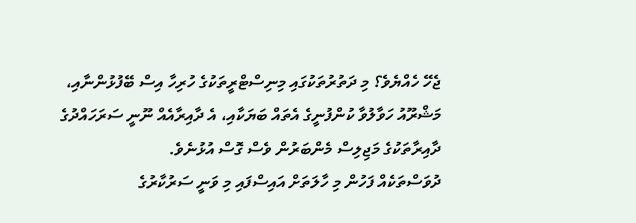ޖެހޭ ހެއްޔެވެ؟ މި ދަތުރުތަކުގައި މިނިސްޓްރީތަކުގެ ހުރިހާ އިސް ބޭފުޅުންނާއި، މަޝްރޫއު ހަވާލުވާ ކުންފުނީގެ އެތައް ބަޔަކާއި، އެ ދާއިރާއެއް ނޫނީ ސަރަހައްދުގެ ދާއިރާތަކުގެ މަޖިލިސް މެންބަރުން ވެސް ގޮސް އުޅުނެވެ.
ދުވަސްތަކެއް ފަހުން މި ހާލަތަށް އައިސްފައި މި ވަނީ ސަރުކާރުގެ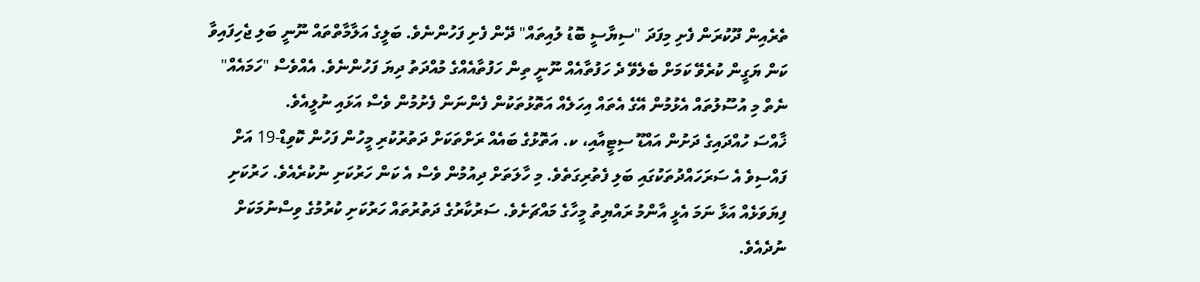ތެރެއިން ދޫކުރަން ފެށި މިފަދަ "ސިޔާސީ ބޮޑު ލުއިތައް" ދޭން ފެށި ފަހުންނެވެ. ބަލީގެ އަލާމާތްތައް ނޫނީ ބަލި ޖެހިފައިވާ ކަން ޔަގީން ކުރެވޭ ކަމަށް ބެލެވޭ ދެ ހަފުތާއެއް ނޫނީ ތިން ހަފުތާއެއްގެ މުއްދަތު ދިޔަ ފަހުންނެވެ. އެއްވެސް "ހަމައެއް" ނެތް މި އުސޫލުތައް އެޅުމުން އޭގެ އެތައް އިހަލެއް އަތޮޅުތަކުން ފެންނަން ފެށުމުން ވެސް އަޅައި ނުލީއެވެ.
ޚާއްސަ ހުއްދައިގެ ދަށުން އައްޑޫ ސިޓީއާއި، ކ. އަތޮޅުގެ ބައެއް ރަށްތަކަށް ދަތުރުކުރި މީހުން ފަހުން ކޮވިޑް-19 އަށް ފައްސިވެ އެ ސަރަހައްދުތަކުގައި ބަލި ފެތުރިގަތެވެ. މި ހާލަތަށް ދިއުމުން ވެސް އެ ކަން ހަރުކަށި ނުކުރެއެވެ. ހަރުކަށި ފިޔަވަޅެއް އަޅާ ނަމަ އެޅީ އާންމު ރައްޔިތު މީހާގެ މައްޗަށެވެ. ސަރުކާރުގެ ދަތުރުތައް ހަރުކަށި ކުރުމުގެ ވިސްނުމަކަށް ނުދެއެވެ.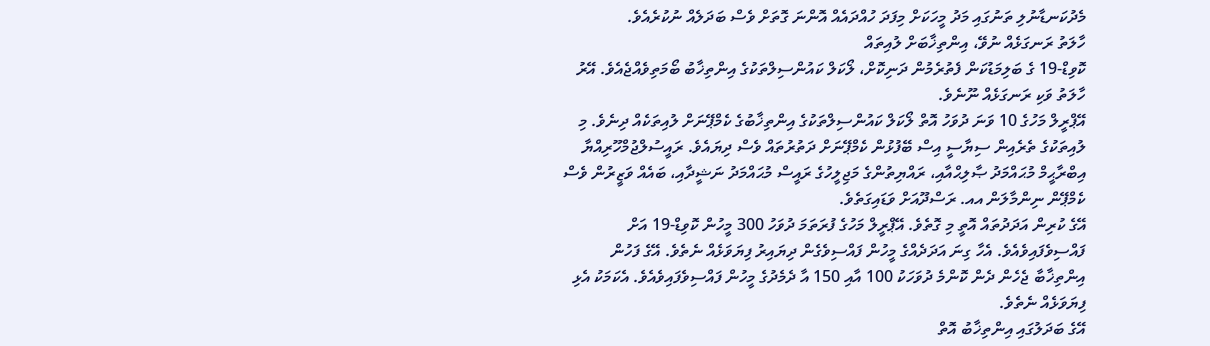މެދުކަނޑާނުލި ތަނުގައި މަދު މީހަކަށް މިފަދަ ހުއްދައެއް އޮންނަ ގޮތަށް ވެސް ބަދަލެއް ނުކުރެއެވެ.
ހާލަތު ރަނގަޅެއް ނުވޭ، އިންތިޚާބަށް ލުއިތައް
ކޮވިޑް-19 ގެ ބަލިމަޑުކަން ފެތުރެމުން ދަނިކޮށް، ލޯކަލް ކައުންސިލްތަކުގެ އިންތިޚާބު ބޯމަތިވެއްޖެއެވެ. އޭރު ހާލަތު ވަކި ރަނގަޅެއް ނޫނެވެ.
އޭޕްރީލް މަހުގެ 10 ވަނަ ދުވަހު އޮތް ލޯކަލް ކައުންސިލްތަކުގެ އިންތިޚާބުގެ ކެމްޕޭނަށް ލުއިތަކެއް ދިނެވެ. މި ލުއިތަކުގެ ތެރެއިން ސިޔާސީ އިސް ބޭފުޅުން ކެމްޕޭނަށް ދަތުރުތައް ވެސް ދިޔައެވެ. ރައީސުލްޖުމްހޫރިއްޔާ އިބްރާޙީމް މުޙައްމަދު ޞާލިޙްއާއި، ރައްޔިތުންގެ މަޖިލީހުގެ ރައީސް މުޙައްމަދު ނަޝީދާއި، ބައެއް ވަޒީރުން ވެސް ކެމްޕޭން ނިންމާލަން އއ. ރަސްދޫއަށް ވަޑައިގަތެވެ.
އޭގެ ކުރިން އަދަދުތައް އޮތީ މި ގޮތެވެ. އޭޕްރީލް މަހުގެ ފުރަތަމަ ދުވަހު 300 މީހުން ކޮވިޑް-19 އަށް ފައްސިވެފައިވެއެވެ. އެހާ ގިނަ އަދަދެއްގެ މީހުން ފައްސިވެގެން ދިޔައިރު ފިޔަވަޅެއް ނެތެވެ. އޭގެ ފަހުން އިންތިޚާބާ ޖެހެން ދެން ކޮންމެ ދުވަހަކު 100 އާއި 150 އާ ދެމެދުގެ މީހުން ފައްސިވެފައިވެއެވެ. އެކަމަކު އެޅި ފިޔަވަޅެއް ނެތެވެ.
އޭގެ ބަދަލުގައި އިންތިޚާބު އޮތް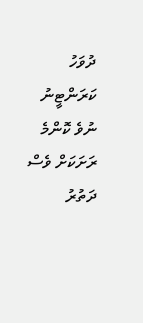ދުވަހު ކަރަންޓީނު ނުވެ ކޮންމެ ރަށަކަށް ވެސް ދަތުރު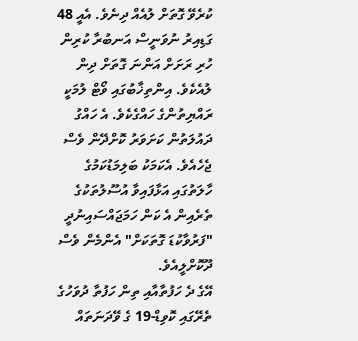ކުރެވޭ ގޮތަށް ލުއެއް ދިނެވެ. އެއީ 48 ގަޑިއިރު ނުވަނީސް އަނބުރާ ކުރިން ހުރި ރަށަށް އަންނަ ގޮތަށް ދިން ލުއެކެވެ. އިންތިޚާބުގައި ވޯޓް ލުމަކީ ރައްޔިތުންގެ ހައްގެކެވެ. އެ ހައްގު ދައުލަތުން ކަށަވަރު ކޮށްދޭން ވެސް ޖެހެއެވެ. އެކަމަކު ބަލިމަޑުކަމުގެ ހާލަތުގައި އަޅާފައިވާ އުސޫލުތަކުގެ ތެރެއިން އެ ކަން ހަމަޖައްސައިނުދީ "ފަރުވާކުޑަ ގޮތަކަށް" އެންމެން ވެސް ދޫކޮށްލީއެވެ.
އޭގެ ދެ ހަފުތާއާއި ތިން ހަފުތާ ދުވަހުގެ ތެރޭގައި ކޮވިޑް-19 ގެ ވޭދަނަތައް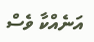އަނެއްކާ ވެސް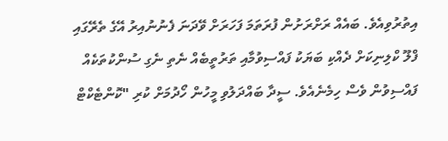އިތުރުވިއެވެ. ބައެއް ރަށްރަށުން ފުރަތަމަ ފަހަރަށް ވޭދަނަ ފެނުނުއިރު އޭގެ ތެރޭގައި ފްލޫ ކްލިނިކަށް ދެއްކި ބަޔަކު ފައްސިވުމާއި ތަރުތީބެއް ނެތި ނެގި ސުންކުތަކެއް ފައްސިވުން ވެސް ހިމެނެއެވެ. ސީދާ ބައްދަލުވި މީހުން ހޯދުމަށް ކުރި "ކޮންޓެކްޓް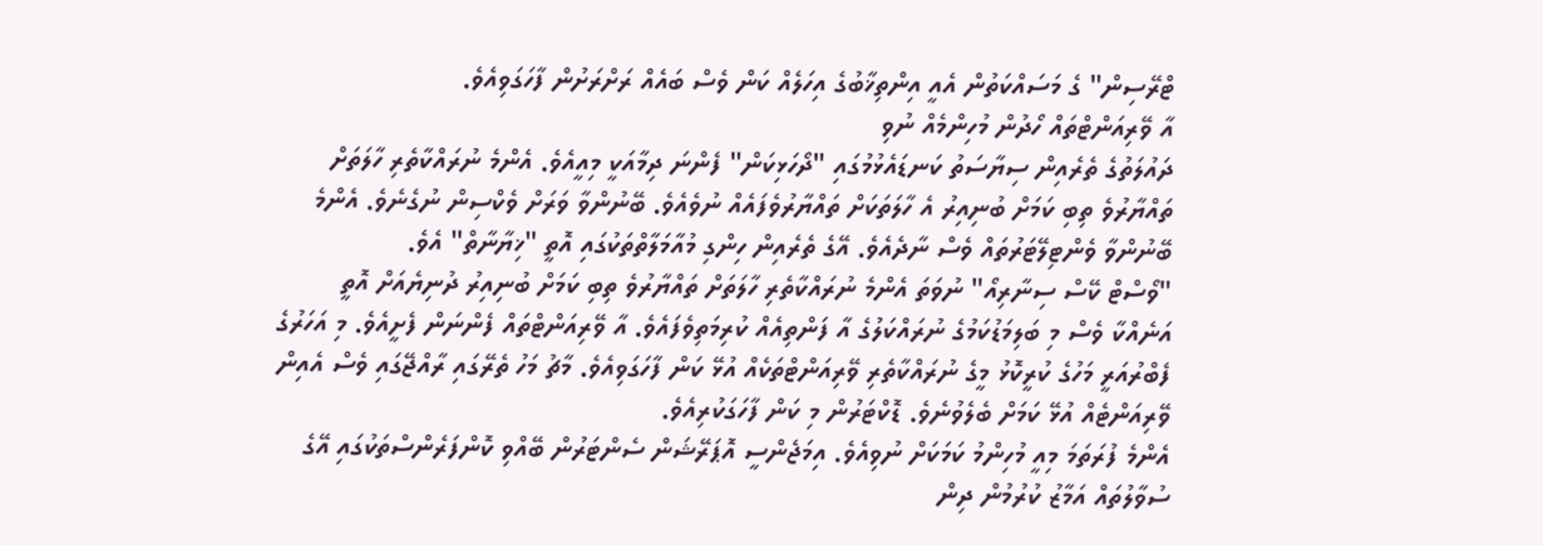ޓްރޭސިން" ގެ މަސައްކަތުން އެއީ އިންތިޚާބުގެ އިހަލެއް ކަން ވެސް ބައެއް ރަށްރަށުން ފާހަގަވިއެވެ.
އާ ވޭރިއަންޓްތައް ހޯދުން މުހިންމެއް ނުވި
ދައުލަތުގެ ތެރެއިން ސިޔާސަތު ކަނޑައެޅުމުގައި "ދޯހަޅިކަން" ފެންނަ ދިމާއަކީ މިއީއެވެ. އެންމެ ނުރައްކާތެރި ހާލަތަށް ތައްޔާރުވެ ތިބި ކަމަށް ބުނިއިރު އެ ހާލަތަކަށް ތައްޔާރުވެފައެއް ނުވެއެވެ. ބޭނުންވާ ވަރަށް ވެކްސިން ނުގެނެވެ. އެންމެ ބޭނުންވާ ވެންޓިލޭޓަރުތައް ވެސް ނާދެއެވެ. އޭގެ ތެރެއިން ހިންގި މުއާމަލާތްތަކުގައި އޮތީ "ޚިޔާނާތް" އެވެ.
"ވޯސްޓް ކޭސް ސިނާރިއޯ" ނުވަތަ އެންމެ ނުރައްކާތެރި ހާލަތަށް ތައްޔާރުވެ ތިބި ކަމަށް ބުނިއިރު ދުނިޔެއަށް އޮތީ އަނެއްކާ ވެސް މި ބަލިމަޑުކަމުގެ ނުރައްކަލުގެ އާ ފަންތިއެއް ކުރިމަތިވެފައެވެ. އާ ވޭރިއަންޓްތައް ފެންނަން ފެށީއެވެ. މި އަހަރުގެ ފެބްރުއަރީ މަހުގެ ކުރީކޮޅު މީގެ ނުރައްކާތެރި ވޭރިއަންޓްތަކެއް އުޅޭ ކަން ފާހަގަވިއެވެ. މާޗު މަހު ތެރޭގައި ރާއްޖޭގައި ވެސް އެއިން ވޭރިއަންޓެއް އުޅޭ ކަމަށް ބެލެވުނެވެ. ޑޮކްޓަރުން މި ކަން ފާހަގަކުރިއެވެ.
އެންމެ ފުރަތަމަ މިއީ މުހިންމު ކަމަކަށް ނުވިއެވެ. އިމަޖެންސީ އޮޕަރޭޝަން ސެންޓަރުން ބޭއްވި ކޮންފަރެންސްތަކުގައި އޭގެ ސުވާލުތައް އަމާޒު ކުރުމުން ދިން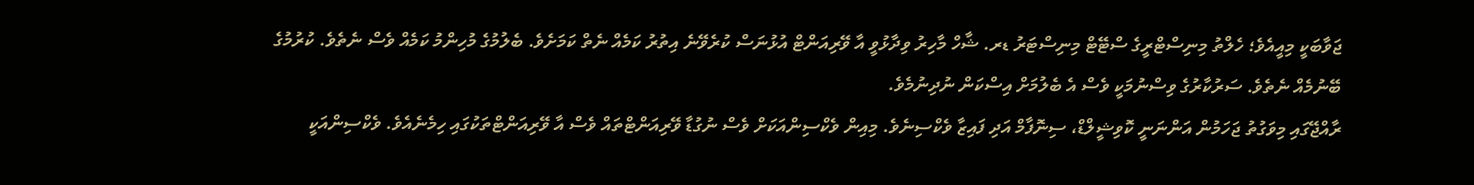ޖަވާބަކީ މިއީއެވެ؛ ހެލްތު މިނިސްޓްރީގެ ސްޓޭޓް މިނިސްޓަރު ޑރ. ޝާހް މާހިރު ވިދާޅުވީ އާ ވޭރިއަންޓް އުޅުނަސް ކުރެވޭނެ އިތުރު ކަމެއް ނެތް ކަމަށެވެ. ބެލުމުގެ މުހިންމު ކަމެއް ވެސް ނެތެވެ. ކުރުމުގެ ބޭނުމެއް ނެތެވެ. ސަރުކާރުގެ ވިސްނުމަކީ ވެސް އެ ބެލުމަށް އިސްކަން ނުދިނުމެވެ.
ރާއްޖޭގައި މިވަގުތު ޖަހަމުން އަންނަނީ ކޮވިޝީލްޑް، ސިނޮފާމް އަދި ފައިޒާ ވެކްސިނެވެ. މިއިން ވެކްސިންއަކަށް ވެސް ނުގުޑާ ވޭރިއަންޓްތައް ވެސް އާ ވޭރިއަންޓްތަކުގައި ހިމެނެއެވެ. ވެކްސިންއަކީ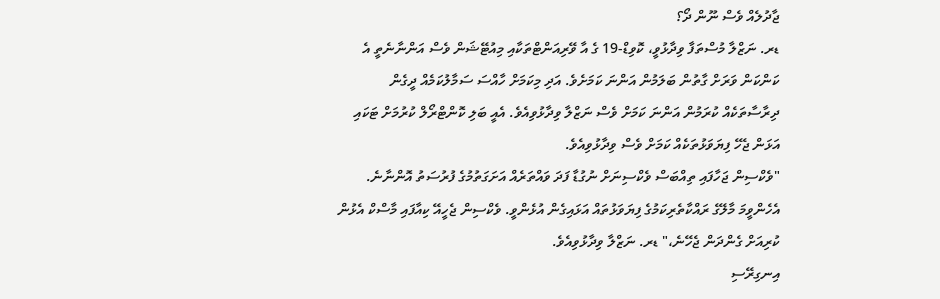ޖާދުލެއް ވެސް ނޫން ދޯ؟
ޑރ. ނަޒްލާ މުސްތަފާ ވިދާޅުވީ، ކޮވިޑް-19 ގެ އާ ވޭރިއަންޓްތަކާއި މިއުޓޭޝަން ވެސް އަންނާނެތީ އެ ކަންކަން ވަރަށް ގާތުން ބަލަމުން އަންނަ ކަމަށެވެ. އަދި މިކަމަށް ހާއްސަ ސަމާލުކަމެއް ދީގެން ދިރާސާތަކެއް ކުރަމުން އަންނަ ކަމަށް ވެސް ނަޒްލާ ވިދާޅުވިއެވެ. އެއީ ބަލި ކޮންޓްރޯލް ކުރުމަށް ޓަކައި އަޅަން ޖެހޭ ފިޔަވަޅުތަކެއް ކަމަށް ވެސް ވިދާޅުވިއެވެ.
"ވެކްސިން ޖަހާފައި ތިއްބަސް ވެކްސިނަށް ނުގުޑާ ފަދަ ވައްތަރެއް އަށަގަތުމުގެ ފުރުސަތު އޮންނާނެ. އެހެންވީމަ މާލޭގެ ރައްކާތެރިކަމުގެ ފިޔަވަޅުތައް އަޅައިގެން އުޅެންވީ. ވެކްސިން ޖެހީއޭ ކިއާފައި މާސްކް އެޅުން ކުރިއަށް ގެންދަން ޖެހޭނެ،" ޑރ. ނަޒްލާ ވިދާޅުވިއެވެ.
އިނގިރޭސި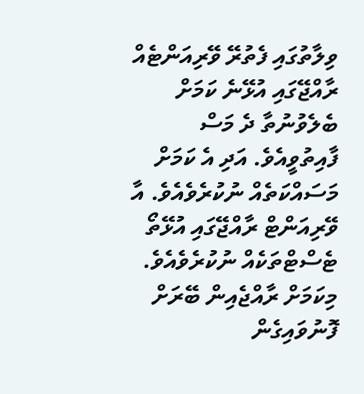ވިލާތުގައި ފެތުރޭ ވޭރިއަންޓެއް ރާއްޖޭގައި އުޅޭނެ ކަމަށް ބެލެވުނުތާ ދެ މަސް ފާއިތުވީއެވެ. އަދި އެ ކަމަށް މަސައްކަތެއް ނުކުރެވެއެވެ. އާ ވޭރިއަންޓް ރާއްޖޭގައި އުޅޭތޯ ޓެސްޓްތަކެއް ނުކުރެވެއެވެ. މިކަމަށް ރާއްޖެއިން ބޭރަށް ފޮނުވައިގެން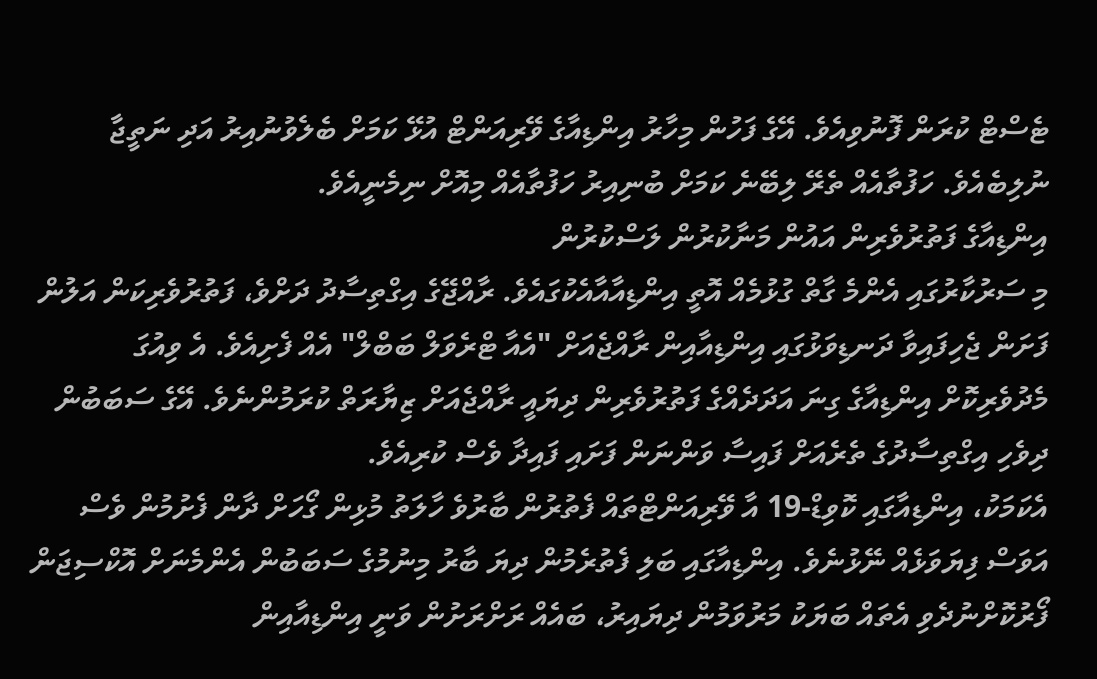ޓެސްޓް ކުރަން ފޮނުވިއެވެ. އޭގެ ފަހުން މިހާރު އިންޑިއާގެ ވޭރިއަންޓް އުޅޭ ކަމަށް ބެލެވުނުއިރު އަދި ނަތީޖާ ނުލިބެއެވެ. ހަފުތާއެއް ތެރޭ ލިބޭނެ ކަމަށް ބުނިއިރު ހަފުތާއެއް މިއޮށް ނިމެނީއެވެ.
އިންޑިއާގެ ފަތުރުވެރިން އައުން މަނާކުރުން ލަސްކުރުން
މި ސަރުކާރުގައި އެންމެ ގާތް ގުޅުމެއް އޮތީ އިންޑިއާއާއެކުގައެވެ. ރާއްޖޭގެ އިގްތިސާދު ދަށްވެ، ފަތުރުވެރިކަން އަލުން ފަށަން ޖެހިފައިވާ ދަނޑިވަޅުގައި އިންޑިއާއިން ރާއްޖެއަށް "އެއާ ޓްރެވަލް ބަބްލް" އެއް ފެށިއެވެ. އެ ވިއުގަ މެދުވެރިކޮށް އިންޑިއާގެ ގިނަ އަދަދެއްގެ ފަތުރުވެރިން ދިޔައީ ރާއްޖެއަށް ޒިޔާރަތް ކުރަމުންނެވެ. އޭގެ ސަބަބުން ދިވެހި އިގްތިސާދުގެ ތެރެއަށް ފައިސާ ވަންނަން ފަށައި ފައިދާ ވެސް ކުރިއެވެ.
އެކަމަކު، އިންޑިއާގައި ކޮވިޑް-19 އާ ވޭރިއަންޓްތައް ފެތުރުން ބާރުވެ ހާލަތު މުޅިން ގޯހަށް ދާން ފެށުމުން ވެސް އަވަސް ފިޔަވަޅެއް ނޭޅުނެވެ. އިންޑިއާގައި ބަލި ފެތުރެމުން ދިޔަ ބާރު މިނުމުގެ ސަބަބުން އެންމެނަށް އޮކްސިޖަން ފޯރުކޮށްނުދެވި އެތައް ބަޔަކު މަރުވަމުން ދިޔައިރު، ބައެއް ރަށްރަށުން ވަނީ އިންޑިއާއިން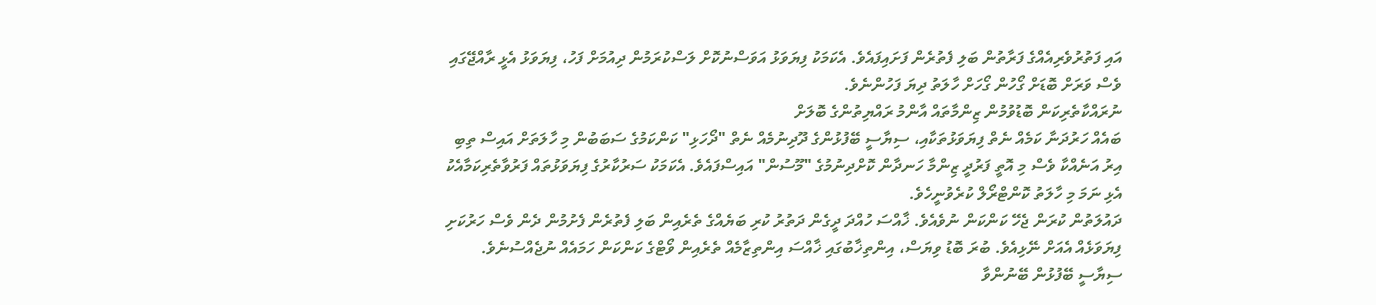އައި ފަތުރުވެރިއެއްގެ ފަރާތުން ބަލި ފެތުރެން ފަށައިފައެވެ. އެކަމަކު ފިޔަވަޅު އަވަސްނުކޮށް ލަސްކުރަމުން ދިއުމަށް ފަހު، ފިޔަވަޅު އެޅީ ރާއްޖޭގައި ވެސް ވަރަށް ބޮޑަށް ގޯހުން ގޯހަށް ހާލަތު ދިޔަ ފަހުންނެވެ.
ނުރައްކާތެރިކަން ބޮޑުވުމުން ޒިންމާތައް އާންމު ރައްޔިތުންގެ ބޮލަށް
ބައެއް ހަރުދަނާ ކަމެއް ނެތް ފިޔަވަޅުތަކާއި، ސިޔާސީ ބޭފުޅުންގެ ދޫދިނުމެއް ނެތް "ދޯހަޅި" ކަންކަމުގެ ސަބަބުން މި ހާލަތަށް އައިސް ތިބި އިރު އަނެއްކާ ވެސް މި އޮތީ ފަރުދީ ޒިންމާ ހަނދާން ކޮށްދިނުމުގެ "މޫސުން" އައިސްފައެވެ. އެކަމަކު ސަރުކާރުގެ ފިޔަވަޅުތައް ފަރުވާތެރިކަމާއެކު އެޅި ނަމަ މި ހާލަތު ކޮންޓްރޯލް ކުރެވުނީހެވެ.
ދައުލަތުން ކުރަން ޖެހޭ ކަންކަން ނުވެއެވެ. ޚާއްސަ ހުއްދަ ދީގެން ދަތުރު ކުރި ބަޔެއްގެ ތެރެއިން ބަލި ފެތުރެން ފެށުމުން ދެން ވެސް ހަރުކަށި ފިޔަވަޅެއް އެއަށް ނޭޅިއެވެ. ބުރަ ބޮޑު ވިޔަސް، އިންތިޚާބުގައި ޚާއްސަ އިންތިޒާމެއް ތެރެއިން ވޯޓްގެ ކަންކަން ހަމައެއް ނުޖެއްސުނެވެ. ސިޔާސީ ބޭފުޅުން ބޭނުންވާ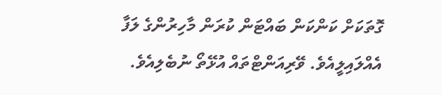ގޮތަކަށް ކަންކަން ބައްޓަން ކުރަން މާހިރުންގެ ލަފާ އެއްލައިލީއެވެ. ވޭރިއަންޓްތައް އުޅޭތޯ ނުބެލިއެވެ.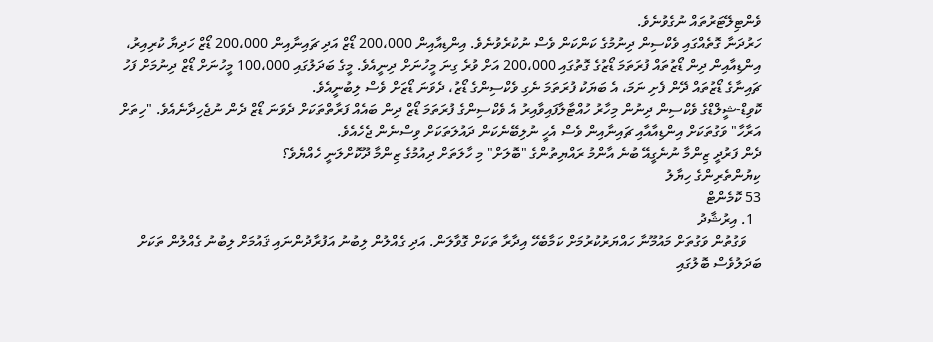ވެންޓިލޭޓަރުތައް ނުގެވުނެވެ.
ހަރުދަނާ ގޮތެއްގައި ވެކްސިން ދިނުމުގެ ކަންކަން ވެސް ނުކުރެވުނެވެ. އިންޑިއާއިން 200،000 ޑޯޒް އަދި ޗައިނާއިން 200،000 ޑޯޒް ހަދިޔާ ކުރިއިރު، އިންޑިއާއިން ދިން ޑޯޒުތައް ފުރަތަމަ ޑޯޒުގެ ގޮތުގައި 200،000 އަށް ވުރެ ގިނަ މީހުނަށް ދިނީއެވެ. މީގެ ބަދަލުގައި 100،000 މީހުނަށް ޑޯޒް ދިނުމަށް ފަހު ޗައިނާގެ ޑޯޒުތައް ދޭން ފެށި ނަމަ، އެ ބަޔަކު ފުރަތަމަ ނެގި ވެކްސިންގެ ޑޯޒު، ދެވަނަ ޑޯޒަށް ވެސް ލިބުނީއެވެ.
ކޮވިޑް-ޝީލްޑްގެ ވެކްސިން ދިނުން މިހާރު ހުއްޓާލާފައިވާއިރު އެ ވެކްސިންގެ ފުރަތަމަ ޑޯޒް ދިން ބައެއް ފަރާތްތަކަށް ދެވަނަ ޑޯޒް ދެން ނުޖެހިދާނެއެވެ. "ހިތަށް އަރާހާ" ވަގުތަކަށް އިންޑިއާއާއި ޗައިނާއިން ވެސް އެހީ ނުލިބޭނެކަން ދައުލަތަކަށް ވިސްނެން ޖެހެއެވެ.
ދެން ފަރުދީ ޒިންމާ ނުނެގީއޭ ބުނެ އާންމު ރައްޔިތުންގެ "ބޮލަށް" މި ހާލަތަށް ދިއުމުގެ ޒިންމާ ދޫކޮށްލަނީ ހެއްޔެވެ؟
ކިޔުންތެރިންގެ ހިޔާލު
53 ކޮމެންޓް
  1. އިރުޝާދު
    ވަގުތުން ވަގުތަށް މައުމޫނާ ހައްޔަރުކުރުމަށް ކަމާބެހޭ އިދާރާ ތަކަށް ގޮވާލަން. އަދި ގެއްލުން ލިބުނު އަފުރާދުންނައި ޤައުމަށް ލިބުނު ގެއްލުން ތަކަށް ބަދަލުވެސް ބޮލުގައި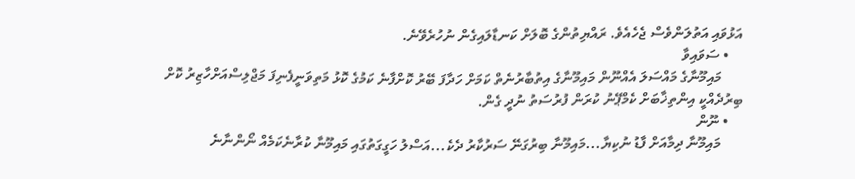އަޅުވައި އަތުލަންވެސް ޖެހެއެވެ. ރައްޔިތުންގެ ބޮލަށް ކަނޑާލައިގެން ނުހުރެވޭނެ.
    • ސަވައިވާ
      މައިމޫނާގެ މައްސަލަ އެއްނޫން މައިމޫނާގެ އިތުބާރުނެތް ކަމަށް ހަދާފަ ބޭރު ކޮށްފާނެ ކަމުގެ ކޮޅު މަތިވަނީފެނިފަ މަޖްލިސްއަށްހާޒިރު ކޮށް ބިރުދެއްކީ އިންތިޚާބަށް ކެމްޕޭނު ކުރަން ފުރުސަތު ނުދީ ގެން.
    • ނޫން
      މައިމޫނާ ދިމާއަށް ފާޑު ނުކިޔާ...މައިމޫނާ ބިރުގަނޭ ސަރުކާރު ދެކެ...އަސްލު ހަގީގަތުގައި މައިމޫނާ ކުރާނެކަމެއް ނޯންނާނެ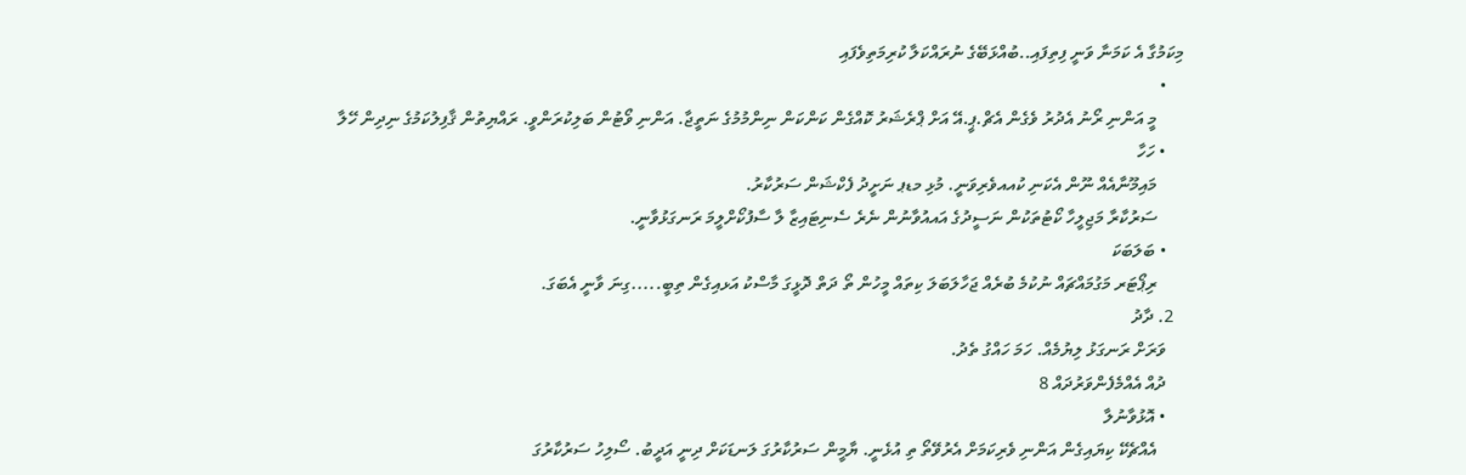މިކަމުގާ އެ ކަމަނާ ވަނީ ފިތިފައި..ބުއްޅަބޭގެ ނުރައްކަލާ ކުރިމަތިވެފައި
    •
      މީ އަންނި ރޯނު އެދުރު ވެގެން އެޗް.ޕީ.އޭ އަށް ޕްރެޝަރު ކޮއްގެން ކަންކަން ނިންމުމުގެ ނަތީޖާ. އަންނި ވޯޓުން ބަލިކުރަންވީ. ރައްޔިތުން ޤާފިލުކަމުގެ ނިދިން ހޭލާ
    • ހަހާ
      މައިމޫނާއެއް ނޫން އެކަނި ކުއއވެރިވަނީ. މުޅި މޑޕ ނަށީދު ފެކްޝަން ސަރުކާރު.
      ސަރުކާރާ މަޖިލީހާ ކޯޓުތަކުން ނަސީދުގެ އައއުވާނުން ނެރެ ސެނިޓައިޒާ ލާ ސާފުކޯށްލީމަ ރަނގަޅުވާނީ.
    • ބަލަބަކަ
      ރިޕޯޓަރ މަގުމައްޗައް ނުކުމެ ބުރެއް ޖަހާލަބަލަ ކިތައް މީހުން ތޯ ދަތް ދޮޅީގަ މާސްކު އަޅއިގެން ތިބީ.....ގިނަ ވާނީ އެބަގަ.
  2. ދާދު
    ވަރަށް ރަނގަޅު ލިޔުމެއް. ހަމަ ހައްގު ތެދު.
    ދުއް އެއްމެފެންވަރުދައް 8
    • އޮޅުވާނުލާ
      އެއްޗެކޭ ކިޔައިގެން އަންނި ވެރިކަމަށް އެރުވޭތޯ ތި އުޅެނީ. ޔާމީން ސަރުކާރުގަ ލަނޑަކަށް ދިނީ އަދީބު. ސޯލިހު ސަރުކާރުގަ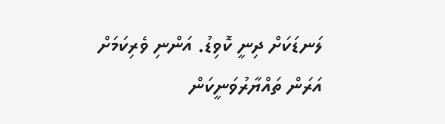ލަނޑަކަށް ދިނީ ކޮވިޑު. އަންނި ވެރިކަމަށް އަރަން ތައްޔާރުވަނީކަން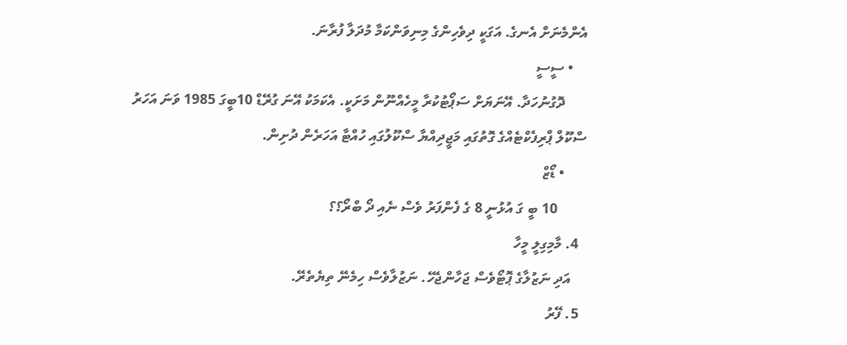އެންމެނަށް އެނގެ. އަގަކީ ދިވެހިންގެ މިނިވަންކަމާ މުދަލާ ފުރާނަ.
    • ސީސީ
      ދޮގުނުހަދާ. އޭނަޔަށް ސަޕޯޓުކުރާ މީހެއްނޫން މަށަކީ. އެކަމަކު އޭނަ ގުރޭޑް 10ބީގަ 1985 ވަނަ އަހަރު ސްކޫލް ޕްރިފެކްޓެއްގެ ގޮތުގައި މަޖީދިއްޔާ ސްކޫލުގައި ހުއްޓާ އަހަރެން ދުށިން.
      • ޑޯޒް
        10 ބީ ގަ އުޅުނީ 8 ގެ ފެންފަރު ވެސް ނެއި ދޯ ބްރޯ؟؟
  4. މާމިގިލީ މީހާ
    އަދި ނަޒުލާގެ ޕޮޓޯވެސް ޖަހާންޖެހޭ. ނަޒުލާވެސް ހިމެނޭ ތިޔެތެރޭ.
  5. ފޭރު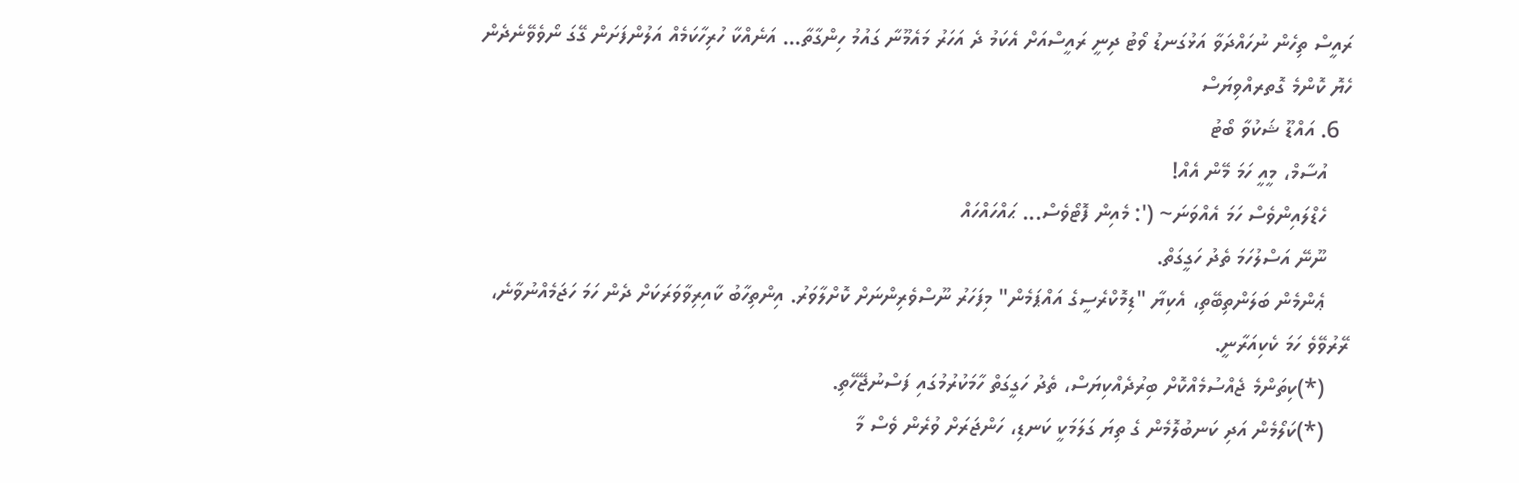ރައީސް ތިހެން ނުހައްދަވާ އަޅުގަނޑު ވޯޓު ދިނީ ރައީސްއަށް އެކަމު ދެ އަހަރު މައެމޫނާ ގައުމު ހިންގާތާ... އަނެއްކާ ހުރިހާކަމެއް އަލުންފަށަން ގޭގަ ނޯވެވޭނެދެން ހެޔޮ ކޮންމެ ގޮތރއްވިޔަސް
  6. އައްޑޫ ޝަކުވާ ބޯޓު
    އުސާމް، މީއީ ހަމަ މޭން އެއް!
    ހެޑްލައިންވެސް ހަމަ އެއްވަނަ~ (': މެއިން ފޮޓޯވެސް... ޙައްހައްހައް
    ނޫނޭ އަސްލުހަމަ ތެދު ހަގީގަތް.
    ޢެންމެން ބަލަންތިބޭތި، އެކިޔާ "ޑިމޮކްރެސީގެ އައްޕަމެން" މިފަހަރު ނޫސްވެރިންނަށް ކޮށްލާވަރު. އިންތިހާބު ކާއިރިވާވަރަކަށް ދެން ހަމަ ހަޖަމެއްނުވާނެ، ރޭރުވޭވެ ހަމަ ކެކިއަރާނީ.
    (*)ކިތަންމެ ޖެއްސުމެއްކޮށް ބިރުދެއްކިޔަސް، ތެދު ހަގީގަތް ހާމަކުރުމުގައި ފަސްނުޖޭހޭތި.
    (*)ކަލޯމެން އަދި ކަނބުލޮމެން ގެ ތިޔަ ގަލަމަކީ ކަނޑި، ހަންޖަރަށް ވުރެން ވެސް މާ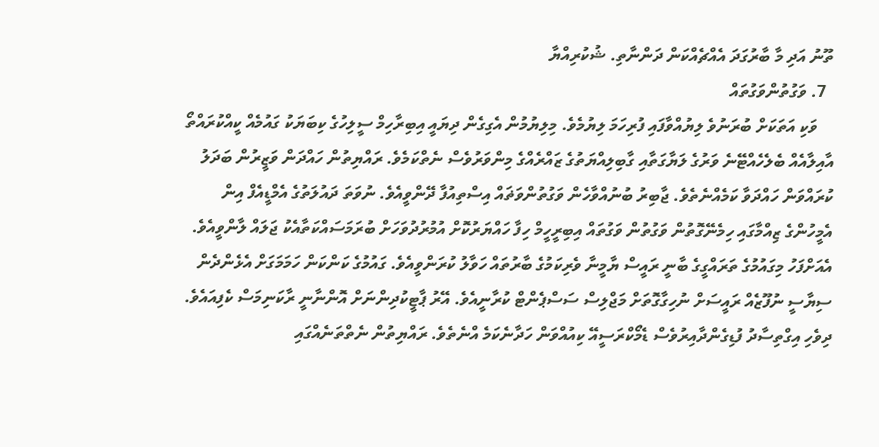ތޫނު އަދި މާ ބާރުގަދަ އެއްޗެއްކަން ދަންނާތި. ޝުކުރިއްޔާ
  7. ވަގުތުންވަގުތައް
    ވަކި އަތަކަށް ބުރަނުވެ ލިޔުއްވާފައި ފުރިހަމަ ލިޔުމެވެ. މިލިޔުމުން އެގިގެން ދިޔައީ އިބިރާހިމް ސީލިހުގެ ކިބަޔަކު ގައުމެއް ކީއްކުރައްތޯ އާއިލާއެއް ބެލެހެއްޓޭނެ ވަރުގެ ލަޔާގަތާއި ގާބިލިއްޔަތުގެ ޒައްރެއްގެ މިންވަރުވެސް ނެތްކަމެވެ. ރައްޔިތުން ހައްދަން ވަޒީރުން ބަދަލު ކުރައްވަން ހައްދަވާ ކަމެއްނެތެވެ. ޖާބިރު ބުނުއްވާހެން ވަގުތުންވަޡައް އިސްތިއުފާ ދޭންވީއެވެ. ނުވަތަ ދައުލަތުގެ އެމްޑީއެފް އިން އެމީހުންގެ ޒިއްމާގައި ހިމެނޭގޮތުން ވަގުތުން ވަގުތައް އިބިރީހީމް ހިފާ ހައްޔަރުކޮށް އުމުރުދުވަހަށް ބުރަމަސައްކަތާއެކު ޖަލައް ލާންވީއެވެ. އެއަށްފަހު މިގައުމުގެ ތަރައްގީގެ ބާނީ ރައީސް ޔާމީނާ ވެރިކަމުގެ ބާރުތައް ހަވާލު ކުރަންވީއެވެ. ގައުމުގެ ކަންކަން ހަމަމަގަށް އެޅެންދެން ސިޔާސީ ނުފޫޒެއް ރައީސަށް ނުހިގާގޮތަށް މަޖްލިސް ސަސްޕެންޓް ކުރާނީއެވެ. އޭރު ޕާޓީކުދިންނަށް އޮންނާނީ ރާކަނިމަސް ކެފިއައެވެ. ދިވެހި އިގްތިސާދު ފުޑިގެންދާއިރުވެސް ޑެމޯކްރަސީއޭ ކިއުއްވަން ހަދާނެކަމެ އްނެތެވެ. ރައްޔިތުން ނެތްތަނެއްގައި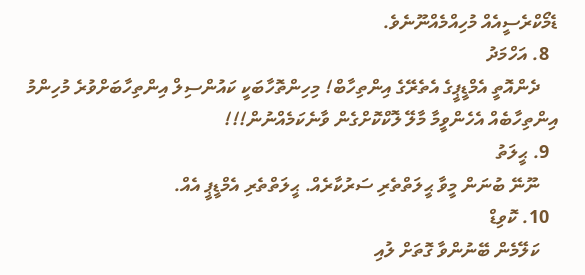ޑެމޯކްރެސީއެއް މުހިއްމެއްނޫނެވެ.
  8. އަހްމަދު
    ދެންއޮތީ އެމްޑީޕީގެ އެތެރޭގެ އިންތިހާބް! މިހިންތޮހާބަކީ ކައުންސިލް އިންތިހާބަށްވުރެ މުހިންމު އިންތިހާބެއް އެހެންވީމާ މާލޭ ލޮކްކޮށްގެން ވާނެކަމެއްނުން!!!
  9. ޙީލަތު
    ނޫނޭ ބުނަން މީވާ ޙީލަތްތެރި ސަރުކާރެއް. ޙީލަތްތެރި އެމްޑީޕީ އެއް.
  10. ކޮވިޑް
    ކަލޭމެން ބޭނުންވާ ގޮތަށް ލުއި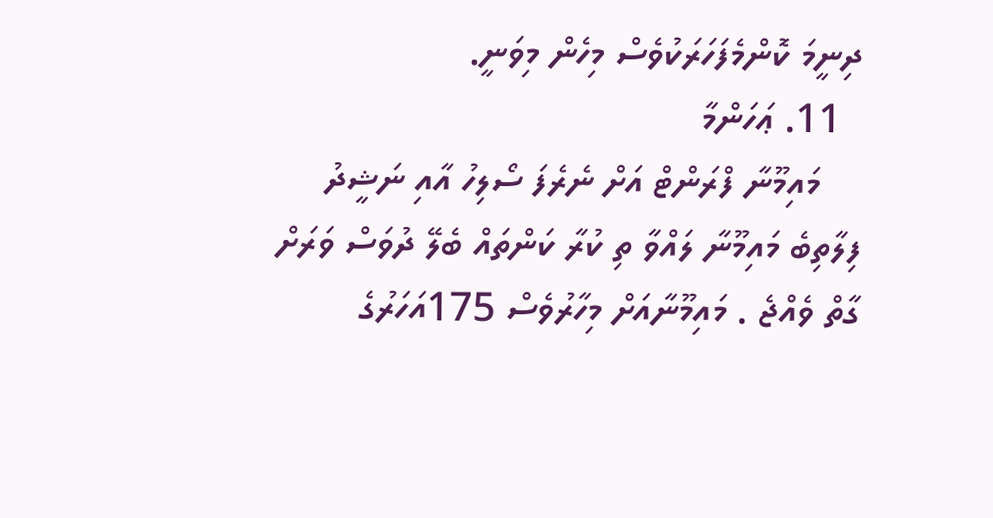ދިނީމަ ކޮންމެފަހަރަކުވެސް މިހެން މިވަނީ.
  11. ޢަހަންމާ
    މައިމޫނާ ފްރަންޓް އަށް ނެރެފަ ސޯލިހު އާއި ނަޝީދު ފިލާތިބެ މައިމޫނާ ލައްވާ ތި ކުރާ ކަންތައް ބެލޭ ދުވަސް ވަރަށް ގާތް ވެއްޖެ . މައިމޫނާއަށް މިހާރުވެސް 175އަހަރުގެ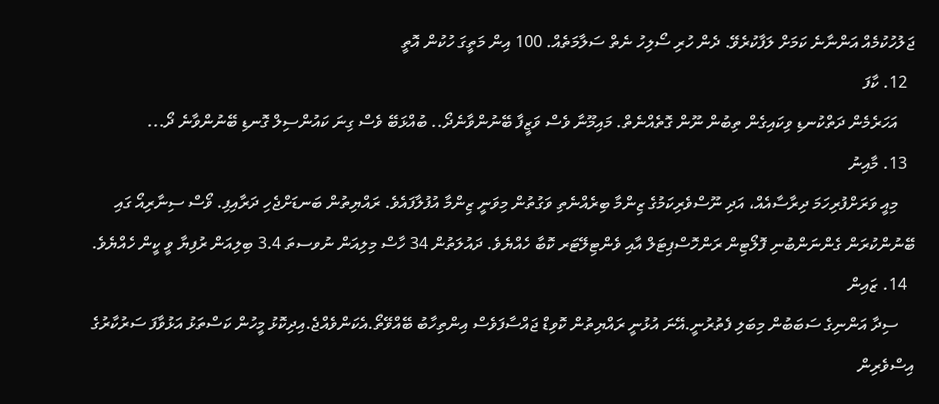ޖަލުހުކުމެއް އަންނާނެ ކަމަށް ލަފާކުރެވޭ. ދެން ހުރި ސޯލިހު ނެތް ސަލާމަތެއް. 100 އިން މަތީގަ ހުކުން އޮތީ
  12. ކާފަ
    އަހަރެމެން ދަތްކުނޑި ވިކައިގެން ތިބުން ނޫން ގޮތެއްނެތް. މައިމޫނާ ވެސް ވަޒީފާ ބޭނުންވާނެދޯ.. ބުއްޅަބޭ ވެސް ގިނަ ކައުންސިލް ގޮނޑި ބޭނުންވާނެ ދޯ...
  13. މާއިނު
    މިއީ ވަރަށްފުރިހަމަ ދިރާސާއެއް، އަދި ނޫސްވެރިކަމުގެ ޒިންމާ ބިރެއްނެތި ވަގުތުން މިވަނީ ޒިންމާ އުފުލާފައެވެ. ރައްޔިތުން ބަނޑަށްޖެހި ދަރާއިފި. ވޯސް ސިނާރިއޯ ގައި ބޭނުންކުރަން ގެންނަންބުނި ފޮލޯޓިން ރަންހޮސްޕިޓަލް އާއި ވެންޓިލޭޓަރ ކޮބާ ހެއްޔެވެ. ދައުލަތުން 34 ހާސް މިލިއަން ނުވސތަ 3.4 ބިލިއަން ރުފިޔާ ވީ ކީން ހެއްޔެވެ.
  14. ޒައިން
    ސިދާ އަންނިގެ ސަބަބުން މިބަލި ފެތުރުނީ.އޭނަ އުޅުނީ ރައްޔިތުން ކޮވިޑް ޖައްސާފަވެސް އިންތިހާބު ބޭއްވޭތޯ.އެކަންވެއްޖެ.އިދިކޮޅު މީހުން ކަސްތަޅު އަޅުވާފަ ސަރުކާރުގެ އިސްވެރިން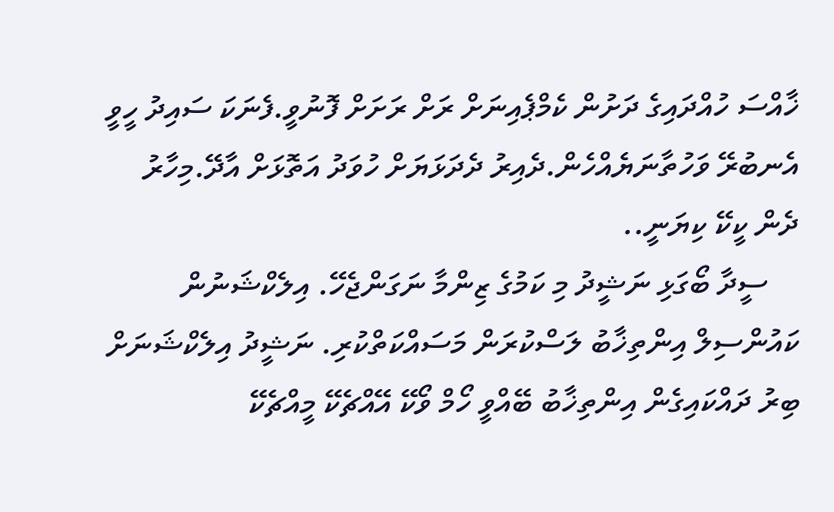ޚާއްސަ ހުއްދައިގެ ދަށުން ކެމްޕެއިނަށް ރަށް ރަށަށް ފޮނުވީ.ފެނަކަ ސައިދު ހީވީ އެނބުރޭ ވަހުތާނަޔެއްހެން.ދެއިރު ދެދަޅަޔަށް ހުވަދު އަތޮޅަށް އާދޭ.މިހާރު ދެން ކީކޭ ކިޔަނީ..
    ސީދާ ބޯގަޅި ނަޝީދު މި ކަމުގެ ޒިންމާ ނަގަންޖެހޭ. އިލެކްޝަނުން ކައުންސިލް އިންތިޚާބު ލަސްކުރަން މަސައްކަތްކުރި. ނަޝީދު އިލެކްޝަނަށް ބިރު ދައްކައިގެން އިންތިޚާބު ބޭއްވީ ހޯމް ވޯކޭ އޭއްޗެކޭ މީއްޗެކޭ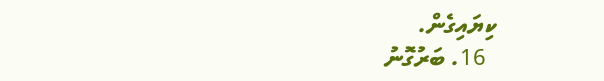ކިޔައިގެން.
  16. ބަރުގޮނު